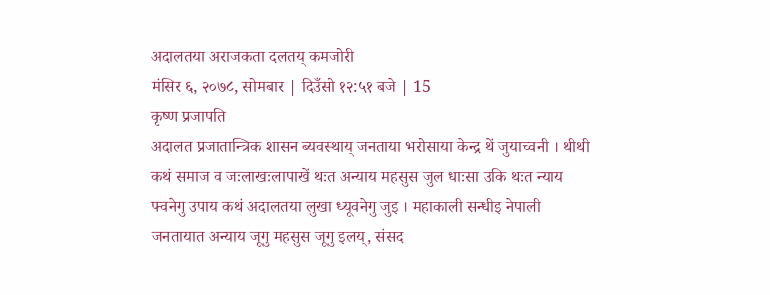अदालतया अराजकता दलतय् कमजोरी
मंसिर ६, २०७८, सोमबार | दिउँसो १२:५१ बजे | 15
कृष्ण प्रजापति
अदालत प्रजातान्त्रिक शासन ब्यवस्थाय् जनताया भरोसाया केन्द्र थें जुयाच्वनी । थीथी कथं समाज व जःलाखःलापाखें थःत अन्याय महसुस जुल धाःसा उकि थःत न्याय फ्वनेगु उपाय कथं अदालतया लुखा ध्यूवनेगु जुइ । महाकाली सन्धीइ नेपाली जनतायात अन्याय जूगु महसुस जूगु इलय्, संसद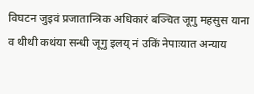विघटन जुइवं प्रजातान्त्रिक अधिकारं बञ्चित जूगु महसुस याना व थीथी कथंया सन्धी जूगु इलय् नं उकिं नेपाःयात अन्याय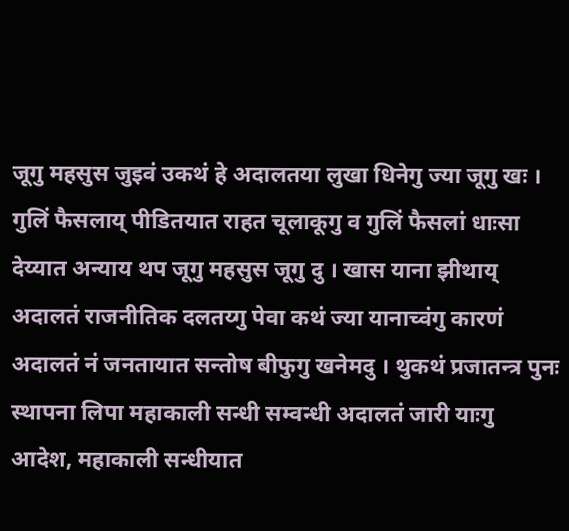जूगु महसुस जुइवं उकथं हे अदालतया लुखा धिनेगु ज्या जूगु खः । गुलिं फैसलाय् पीडितयात राहत चूलाकूगु व गुलिं फैसलां धाःसा देय्यात अन्याय थप जूगु महसुस जूगु दु । खास याना झीथाय् अदालतं राजनीतिक दलतय्गु पेवा कथं ज्या यानाच्वंगु कारणं अदालतं नं जनतायात सन्तोष बीफुगु खनेमदु । थुकथं प्रजातन्त्र पुनः स्थापना लिपा महाकाली सन्धी सम्वन्धी अदालतं जारी याःगु आदेश, महाकाली सन्धीयात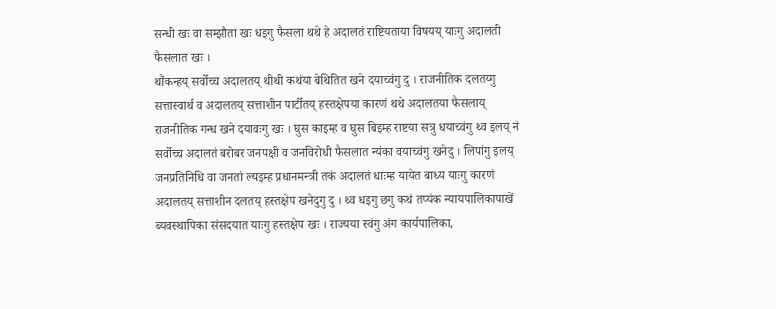सन्धी खः वा सम्झौता खः धइगु फैसला थथे हे अदालतं राष्टियताया विषयय् याःगु अदालती फैसलात खः ।
थौंकन्हय् सर्वोच्च अदालतय् थीथी कथंया बेथितित खने दयाच्वंगु दु । राजनीतिक दलतय्गु सत्तास्वार्थ व अदालतय् सत्ताशीन पार्टीतय् हस्तक्षेपया कारणं थथे अदालतया फैसलाय् राजनीतिक गन्ध खने दयावःगु खः । घुस काइम्ह व घुस बिइम्ह राष्टया सत्रु धयाच्वंगु थ्व इलय् नं सर्वोच्च अदालतं बरोबर जनपक्षी व जनविरोधी फैसलात न्यंका वयाच्वंगु खनेदु । लिपांगु इलय् जनप्रतिनिधि वा जनतां ल्यइम्ह प्रधानमन्त्री तकं अदालतं धाःम्ह यायेत बाध्य याःगु कारणं अदालतय् सत्ताशीन दलतय् हस्तक्षेप खनेदुगु दु । थ्व धइगु छगु कथं तप्यंक न्यायपालिकापाखें ब्यवस्थापिका संसदयात याःगु हस्तक्षेप खः । राज्यया स्वंगु अंग कार्यपालिका,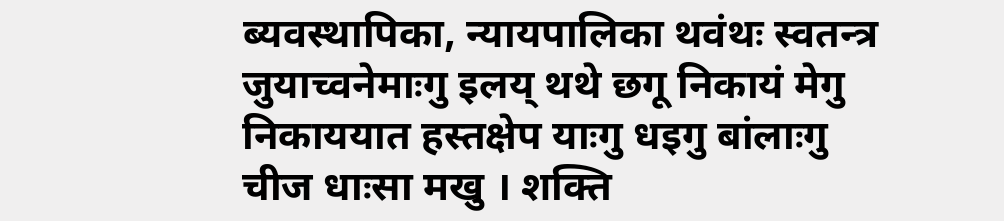ब्यवस्थापिका, न्यायपालिका थवंथः स्वतन्त्र जुयाच्वनेमाःगु इलय् थथे छगू निकायं मेगु निकाययात हस्तक्षेप याःगु धइगु बांलाःगु चीज धाःसा मखु । शक्ति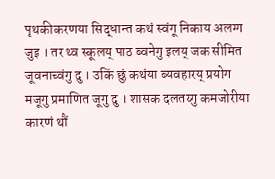पृथकीकरणया सिद्धान्त कथं स्वंगू निकाय अलग्ग जुइ । तर थ्व स्कूलय् पाठ ब्वनेगु इलय् जक सीमित जूवनाच्वंगु दु । उकिं छुं कथंया ब्यवहारय् प्रयोग मजूगु प्रमाणित जूगु दु । शासक दलतय्गु कमजोरीया कारणं थौं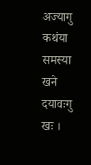अज्यागु कथंया समस्या खने दयावःगु खः ।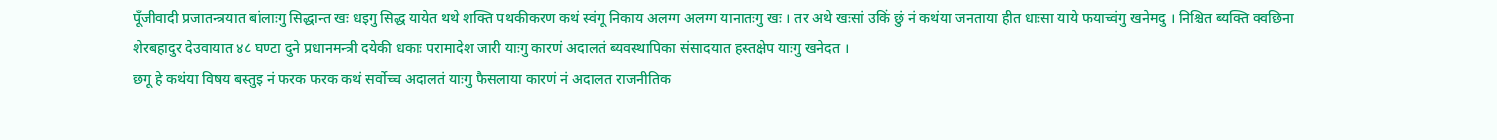पूँजीवादी प्रजातन्त्रयात बांलाःगु सिद्धान्त खः धइगु सिद्ध यायेत थथे शक्ति पथकीकरण कथं स्वंगू निकाय अलग्ग अलग्ग यानातःगु खः । तर अथे खःसां उकिं छुं नं कथंया जनताया हीत धाःसा याये फयाच्वंगु खनेमदु । निश्चित ब्यक्ति क्वछिना शेरबहादुर देउवायात ४८ घण्टा दुने प्रधानमन्त्री दयेकी धकाः परामादेश जारी याःगु कारणं अदालतं ब्यवस्थापिका संसादयात हस्तक्षेप याःगु खनेदत ।
छगू हे कथंया विषय बस्तुइ नं फरक फरक कथं सर्वोच्च अदालतं याःगु फैसलाया कारणं नं अदालत राजनीतिक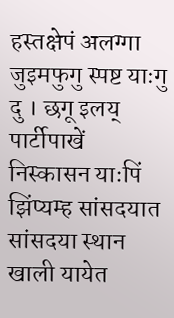हस्तक्षेपं अलग्गा जुइमफुगु स्पष्ट याःगु दु । छगू इलय् पार्टीपाखें निस्कासन याःपिं झिंप्यम्ह सांसदयात सांसदया स्थान खाली यायेत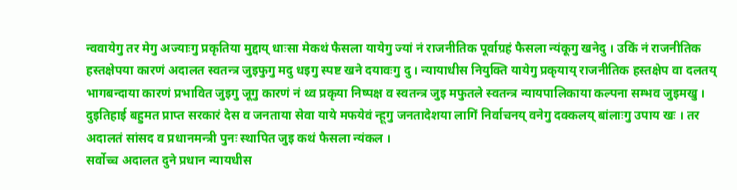न्ववायेगु तर मेगु अज्याःगु प्रकृतिया मुद्दाय् धाःसा मेकथं फैसला यायेगु ज्यां नं राजनीतिक पूर्वाग्रहं फैसला न्यंकूगु खनेदु । उकिं नं राजनीतिक हस्तक्षेपया कारणं अदालत स्वतन्त्र जुइफुगु मदु धइगु स्पष्ट खने दयावःगु दु । न्यायाधीस नियुक्ति यायेगु प्रकृयाय् राजनीतिक हस्तक्षेप वा दलतय् भागबन्दाया कारणं प्रभावित जुइगु जूगु कारणं नं थ्व प्रकृया निष्पक्ष व स्वतन्त्र जुइ मफुतले स्वतन्त्र न्यायपालिकाया कल्पना सम्भव जुइमखु । दुइतिहाई बहुमत प्राप्त सरकारं देस व जनताया सेवा याये मफयेवं न्हूगु जनतादेशया लागिं निर्वाचनय् वनेगु दक्कलय् बांलाःगु उपाय खः । तर अदालतं सांसद व प्रधानमन्त्री पुनः स्थापित जुइ कथं फैसला न्यंकल ।
सर्वोच्च अदालत दुने प्रधान न्यायधीस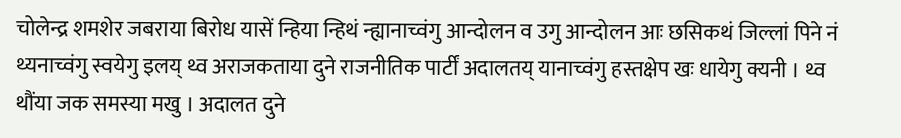चोलेन्द्र शमशेर जबराया बिरोध यासें न्हिया न्हिथं न्ह्यानाच्वंगु आन्दोलन व उगु आन्दोलन आः छसिकथं जिल्लां पिने नं थ्यनाच्वंगु स्वयेगु इलय् थ्व अराजकताया दुने राजनीतिक पार्टीं अदालतय् यानाच्वंगु हस्तक्षेप खः धायेगु क्यनी । थ्व थौंया जक समस्या मखु । अदालत दुने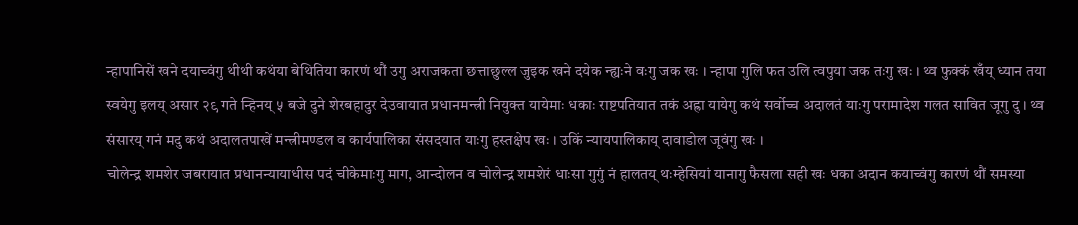न्हापानिसें खने दयाच्वंगु थीथी कथंया बेथितिया कारणं थौं उगु अराजकता छत्ताछुल्ल जुइक खने दयेक न्ह्यःने वःगु जक खः । न्हापा गुलि फत उलि त्वपुया जक तःगु खः । थ्व फुक्कं खँय् ध्यान तया स्वयेगु इलय् असार २९ गते न्हिनय् ५ बजे दुने शेरबहादुर देउवायात प्रधानमन्त्री नियुक्त यायेमाः धकाः राष्टपतियात तकं अह्रा यायेगु कथं सर्वोच्च अदालतं याःगु परामादेश गलत सावित जूगु दु । थ्व संसारय् गनं मदु कथं अदालतपाखें मन्त्रीमण्डल व कार्यपालिका संसदयात याःगु हस्तक्षेप खः । उकिं न्यायपालिकाय् दावाडोल जूवंगु खः ।
चोलेन्द्र शमशेर जबरायात प्रधानन्यायाधीस पदं चीकेमाःगु माग, आन्दोलन व चोलेन्द्र शमशेरं धाःसा गुगुं नं हालतय् थःम्हेसियां यानागु फैसला सही खः धका अदान कयाच्वंगु कारणं थौं समस्या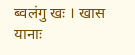ब्वलंगु खः । खास यानाः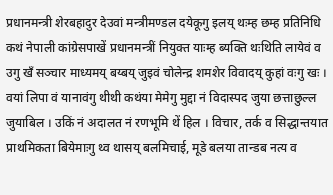प्रधानमन्त्री शेरबहादुर देउवां मन्त्रीमण्डल दयेकूगु इलय् थःम्ह छम्ह प्रतिनिधि कथं नेपाली कांग्रेसपाखें प्रधानमन्त्रीं नियुक्त याःम्ह ब्यक्ति थःथिति लायेवं व उगु खँ सञ्चार माध्यमय् बय्बय् जुइवं चोलेन्द्र शमशेर विवादय् कुहां वःगु खः । वयां लिपा वं यानावंगु थीथी कथंया मेमेगु मुद्दा नं विदास्पद जुया छत्ताछुल्ल जुयाबिल । उकिं नं अदालत नं रणभूमि थें हिल । विचार, तर्क व सिद्धान्तयात प्राथमिकता बियेमाःगु थ्व थासय् बलमिचाई, मूडे बलया तान्डब नत्य व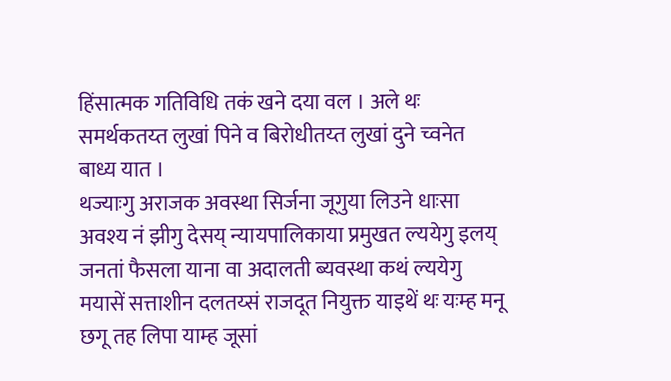हिंसात्मक गतिविधि तकं खने दया वल । अले थः समर्थकतय्त लुखां पिने व बिरोधीतय्त लुखां दुने च्वनेत बाध्य यात ।
थज्याःगु अराजक अवस्था सिर्जना जूगुया लिउने धाःसा अवश्य नं झीगु देसय् न्यायपालिकाया प्रमुखत ल्ययेगु इलय् जनतां फैसला याना वा अदालती ब्यवस्था कथं ल्ययेगु मयासें सत्ताशीन दलतय्सं राजदूत नियुक्त याइथें थः यःम्ह मनू छगू तह लिपा याम्ह जूसां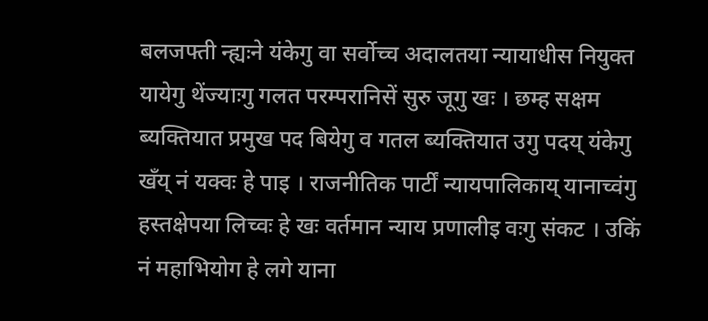बलजफ्ती न्ह्यःने यंकेगु वा सर्वोच्च अदालतया न्यायाधीस नियुक्त यायेगु थेंज्याःगु गलत परम्परानिसें सुरु जूगु खः । छम्ह सक्षम ब्यक्तियात प्रमुख पद बियेगु व गतल ब्यक्तियात उगु पदय् यंकेगु खँय् नं यक्वः हे पाइ । राजनीतिक पार्टीं न्यायपालिकाय् यानाच्वंगु हस्तक्षेपया लिच्वः हे खः वर्तमान न्याय प्रणालीइ वःगु संकट । उकिं नं महाभियोग हे लगे याना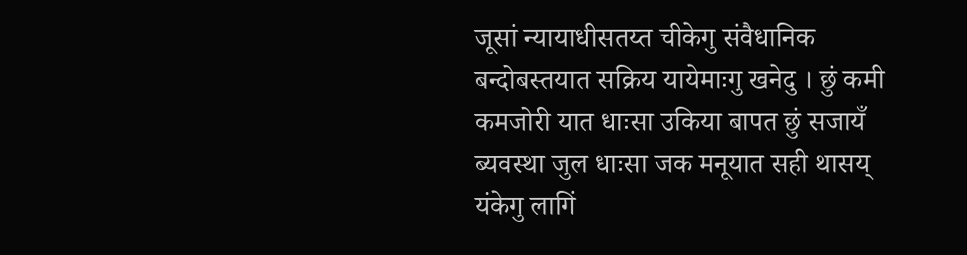जूसां न्यायाधीसतय्त चीकेगु संवैधानिक बन्दोबस्तयात सक्रिय यायेमाःगु खनेदु । छुं कमी कमजोरी यात धाःसा उकिया बापत छुं सजायँ ब्यवस्था जुल धाःसा जक मनूयात सही थासय् यंकेगु लागिं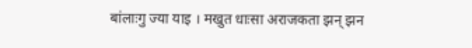बांलाःगु ज्या याइ । मखुत धाःसा अराजकता झन् झन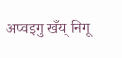अप्वइगु खँय् निगू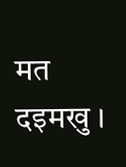मत दइमखु ।